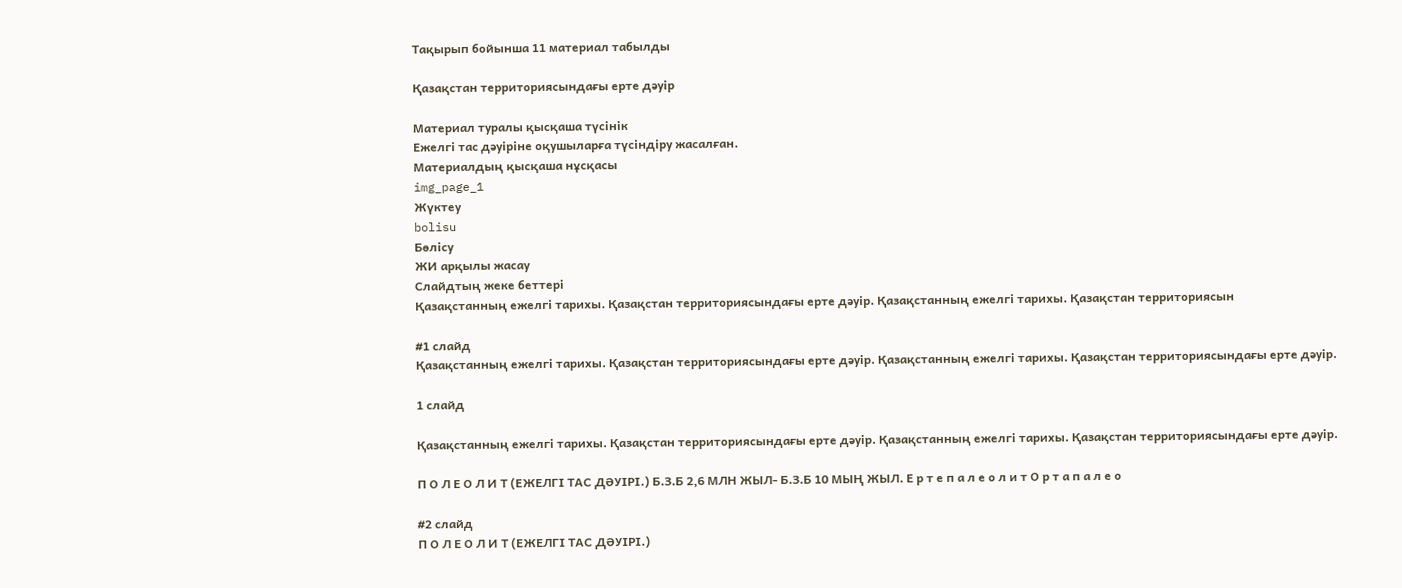Тақырып бойынша 11 материал табылды

Қазақстан территориясындағы ерте дәуір

Материал туралы қысқаша түсінік
Ежелгі тас дәуіріне оқушыларға түсіндіру жасалған.
Материалдың қысқаша нұсқасы
img_page_1
Жүктеу
bolisu
Бөлісу
ЖИ арқылы жасау
Слайдтың жеке беттері
Қазақстанның ежелгі тарихы. Қазақстан территориясындағы ерте дәуір. Қазақстанның ежелгі тарихы. Қазақстан территориясын

#1 слайд
Қазақстанның ежелгі тарихы. Қазақстан территориясындағы ерте дәуір. Қазақстанның ежелгі тарихы. Қазақстан территориясындағы ерте дәуір.

1 слайд

Қазақстанның ежелгі тарихы. Қазақстан территориясындағы ерте дәуір. Қазақстанның ежелгі тарихы. Қазақстан территориясындағы ерте дәуір.

П О Л Е О Л И Т (ЕЖЕЛГІ ТАС ДӘУІРІ.) Б.З.Б 2,6 МЛН ЖЫЛ- Б.З.Б 10 МЫҢ ЖЫЛ. Е р т е п а л е о л и т О р т а п а л е о

#2 слайд
П О Л Е О Л И Т (ЕЖЕЛГІ ТАС ДӘУІРІ.)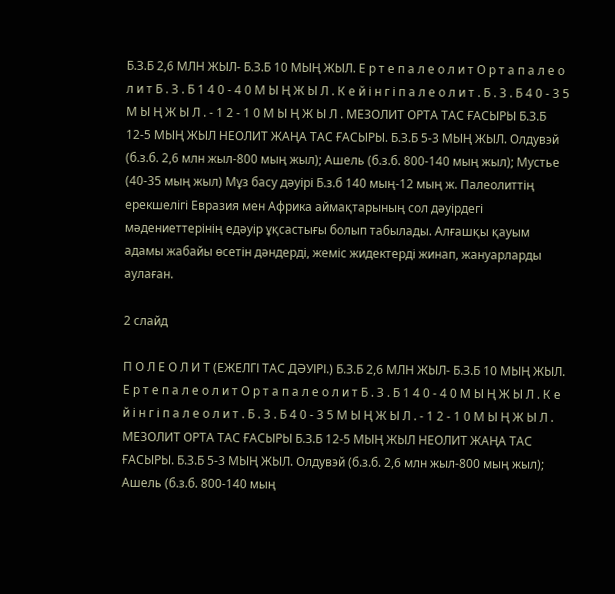Б.З.Б 2,6 МЛН ЖЫЛ- Б.З.Б 10 МЫҢ ЖЫЛ. Е р т е п а л е о л и т О р т а п а л е о л и т Б . З . Б 1 4 0 - 4 0 М Ы Ң Ж Ы Л . К е й і н г і п а л е о л и т . Б . З . Б 4 0 - 3 5 М Ы Ң Ж Ы Л . - 1 2 - 1 0 М Ы Ң Ж Ы Л . МЕЗОЛИТ ОРТА ТАС ҒАСЫРЫ Б.З.Б 12-5 МЫҢ ЖЫЛ НЕОЛИТ ЖАҢА ТАС ҒАСЫРЫ. Б.З.Б 5-3 МЫҢ ЖЫЛ. Олдувэй (б.з.б. 2,6 млн жыл-800 мың жыл); Ашель (б.з.б. 800-140 мың жыл); Мустье (40-35 мың жыл) Мұз басу дәуірі Б.з.б 140 мың-12 мың ж. Палеолиттің ерекшелігі Евразия мен Африка аймақтарының сол дәуірдегі мәдениеттерінің едәуір ұқсастығы болып табылады. Алғашқы қауым адамы жабайы өсетін дәндерді, жеміс жидектерді жинап, жануарларды аулаған.

2 слайд

П О Л Е О Л И Т (ЕЖЕЛГІ ТАС ДӘУІРІ.) Б.З.Б 2,6 МЛН ЖЫЛ- Б.З.Б 10 МЫҢ ЖЫЛ. Е р т е п а л е о л и т О р т а п а л е о л и т Б . З . Б 1 4 0 - 4 0 М Ы Ң Ж Ы Л . К е й і н г і п а л е о л и т . Б . З . Б 4 0 - 3 5 М Ы Ң Ж Ы Л . - 1 2 - 1 0 М Ы Ң Ж Ы Л . МЕЗОЛИТ ОРТА ТАС ҒАСЫРЫ Б.З.Б 12-5 МЫҢ ЖЫЛ НЕОЛИТ ЖАҢА ТАС ҒАСЫРЫ. Б.З.Б 5-3 МЫҢ ЖЫЛ. Олдувэй (б.з.б. 2,6 млн жыл-800 мың жыл); Ашель (б.з.б. 800-140 мың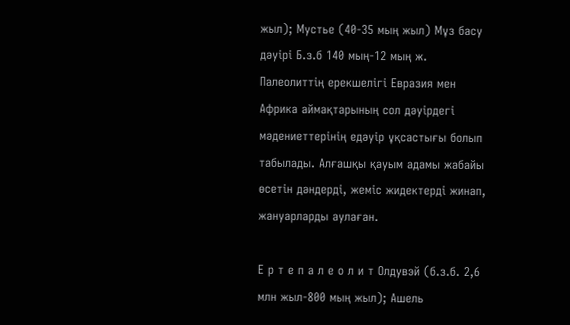жыл); Мустье (40-35 мың жыл) Мұз басу дәуірі Б.з.б 140 мың-12 мың ж. Палеолиттің ерекшелігі Евразия мен Африка аймақтарының сол дәуірдегі мәдениеттерінің едәуір ұқсастығы болып табылады. Алғашқы қауым адамы жабайы өсетін дәндерді, жеміс жидектерді жинап, жануарларды аулаған.

Е р т е п а л е о л и т Олдувэй (б.з.б. 2,6 млн жыл-800 мың жыл); Ашель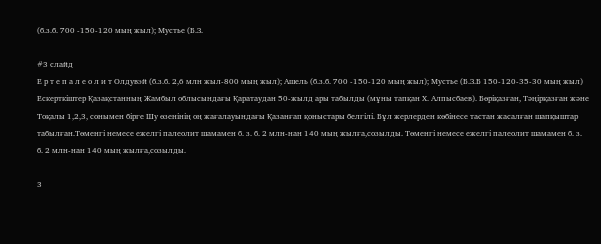(б.з.б. 700 -150-120 мың жыл); Мустье (Б.З.

#3 слайд
Е р т е п а л е о л и т Олдувэй (б.з.б. 2,6 млн жыл-800 мың жыл); Ашель (б.з.б. 700 -150-120 мың жыл); Мустье (Б.З.Б 150-120-35-30 мың жыл) Ескерткіштер Қазақстанның Жамбыл облысындағы Қаратаудан 50-жылд ары табылды (мұны тапқан Х. Алпысбаев). Бөріқазған, Тәңірқазған және Тоқалы 1,2,3, сонымен бірге Шу өзенінің оң жағалауындағы Қазанғап қоныстары белгілі. Бұл жерлерден көбінесе тастан жасалған шапқыштар табылған.Төменгі немесе ежелгі палеолит шамамен б. з. б. 2 млн-нан 140 мың жылға,созылды. Төменгі немесе ежелгі палеолит шамамен б. з. б. 2 млн-нан 140 мың жылға,созылды.

3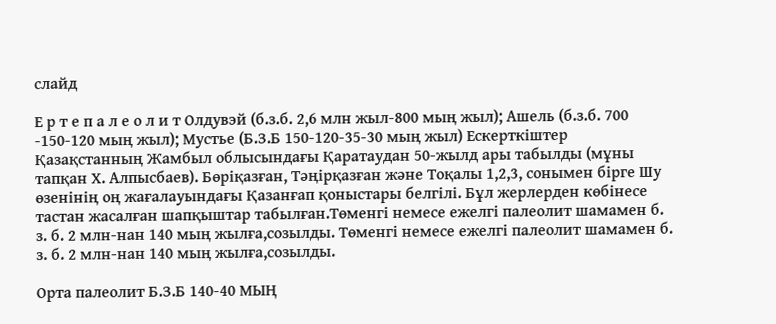слайд

Е р т е п а л е о л и т Олдувэй (б.з.б. 2,6 млн жыл-800 мың жыл); Ашель (б.з.б. 700 -150-120 мың жыл); Мустье (Б.З.Б 150-120-35-30 мың жыл) Ескерткіштер Қазақстанның Жамбыл облысындағы Қаратаудан 50-жылд ары табылды (мұны тапқан Х. Алпысбаев). Бөріқазған, Тәңірқазған және Тоқалы 1,2,3, сонымен бірге Шу өзенінің оң жағалауындағы Қазанғап қоныстары белгілі. Бұл жерлерден көбінесе тастан жасалған шапқыштар табылған.Төменгі немесе ежелгі палеолит шамамен б. з. б. 2 млн-нан 140 мың жылға,созылды. Төменгі немесе ежелгі палеолит шамамен б. з. б. 2 млн-нан 140 мың жылға,созылды.

Орта палеолит Б.З.Б 140-40 МЫҢ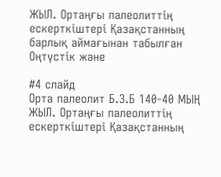ЖЫЛ. Ортаңғы палеолиттің ескерткіштері Қазақстанның барлық аймағынан табылған Оңтүстік және

#4 слайд
Орта палеолит Б.З.Б 140-40 МЫҢ ЖЫЛ. Ортаңғы палеолиттің ескерткіштері Қазақстанның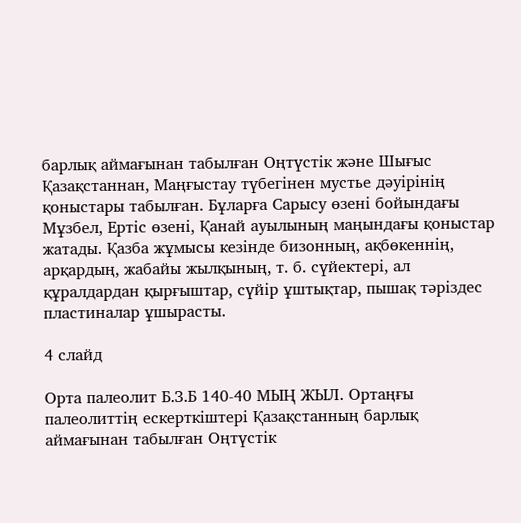барлық аймағынан табылған Оңтүстік және Шығыс Қазақстаннан, Маңғыстау түбегінен мустье дәуірінің қоныстары табылған. Бұларға Сарысу өзені бойындағы Мұзбел, Ертіс өзені, Қанай ауылының маңындағы қоныстар жатады. Қазба жұмысы кезінде бизонның, ақбөкеннің, арқардың, жабайы жылқының, т. б. сүйектері, ал құралдардан қырғыштар, сүйір ұштықтар, пышақ тәріздес пластиналар ұшырасты.

4 слайд

Орта палеолит Б.З.Б 140-40 МЫҢ ЖЫЛ. Ортаңғы палеолиттің ескерткіштері Қазақстанның барлық аймағынан табылған Оңтүстік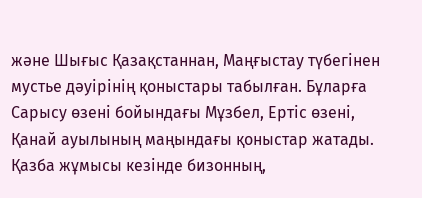және Шығыс Қазақстаннан, Маңғыстау түбегінен мустье дәуірінің қоныстары табылған. Бұларға Сарысу өзені бойындағы Мұзбел, Ертіс өзені, Қанай ауылының маңындағы қоныстар жатады. Қазба жұмысы кезінде бизонның,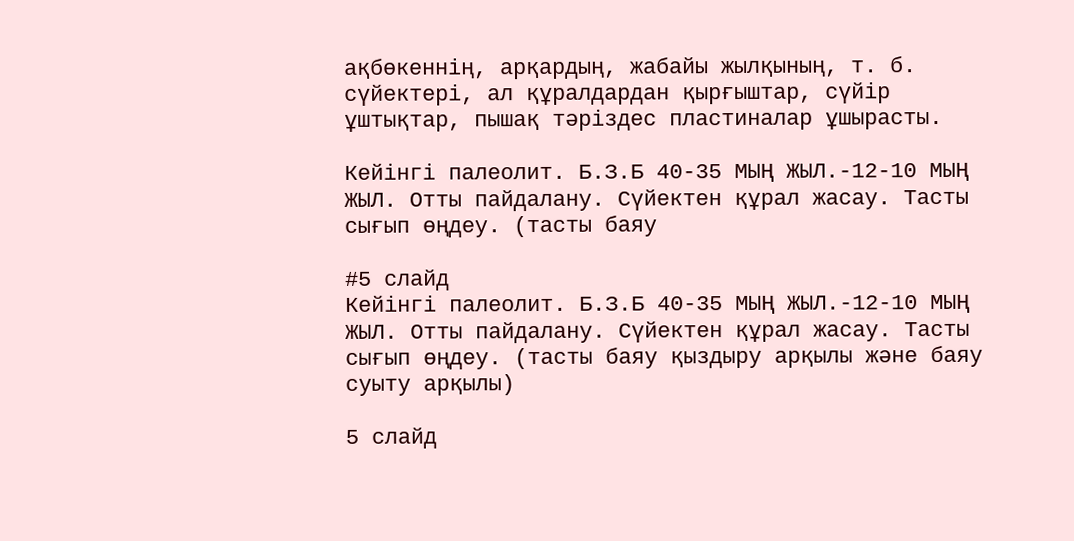ақбөкеннің, арқардың, жабайы жылқының, т. б. сүйектері, ал құралдардан қырғыштар, сүйір ұштықтар, пышақ тәріздес пластиналар ұшырасты.

Кейінгі палеолит. Б.З.Б 40-35 МЫҢ ЖЫЛ.-12-10 МЫҢ ЖЫЛ. Отты пайдалану. Сүйектен құрал жасау. Тасты сығып өңдеу. (тасты баяу

#5 слайд
Кейінгі палеолит. Б.З.Б 40-35 МЫҢ ЖЫЛ.-12-10 МЫҢ ЖЫЛ. Отты пайдалану. Сүйектен құрал жасау. Тасты сығып өңдеу. (тасты баяу қыздыру арқылы және баяу суыту арқылы)

5 слайд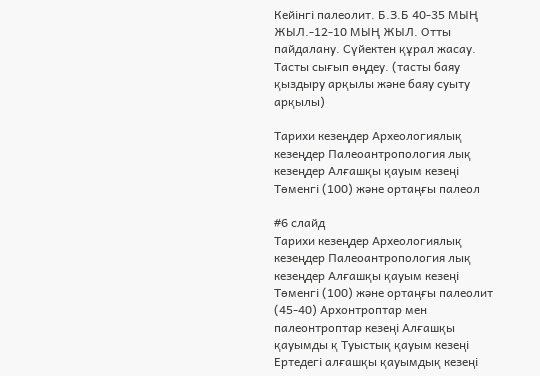Кейінгі палеолит. Б.З.Б 40-35 МЫҢ ЖЫЛ.-12-10 МЫҢ ЖЫЛ. Отты пайдалану. Сүйектен құрал жасау. Тасты сығып өңдеу. (тасты баяу қыздыру арқылы және баяу суыту арқылы)

Тарихи кезеңдер Археологиялық кезеңдер Палеоантропология лық кезеңдер Алғашқы қауым кезеңі Төменгі (100) және ортаңғы палеол

#6 слайд
Тарихи кезеңдер Археологиялық кезеңдер Палеоантропология лық кезеңдер Алғашқы қауым кезеңі Төменгі (100) және ортаңғы палеолит (45-40) Архонтроптар мен палеонтроптар кезеңі Алғашқы қауымды қ Туыстық қауым кезеңі Ертедегі алғашқы қауымдық кезеңі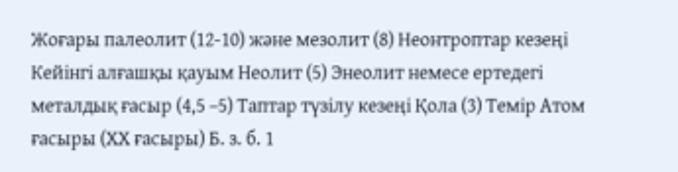Жоғары палеолит (12-10) және мезолит (8) Неонтроптар кезеңі Кейінгі алғашқы қауым Неолит (5) Энеолит немесе ертедегі металдық ғасыр (4,5 –5) Таптар түзілу кезеңі Қола (3) Темір Атом ғасыры (ХХ ғасыры) Б. з. б. 1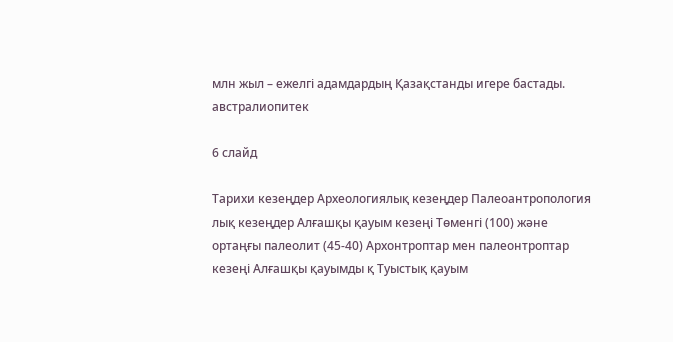млн жыл – ежелгі адамдардың Қазақстанды игере бастады. австралиопитек

6 слайд

Тарихи кезеңдер Археологиялық кезеңдер Палеоантропология лық кезеңдер Алғашқы қауым кезеңі Төменгі (100) және ортаңғы палеолит (45-40) Архонтроптар мен палеонтроптар кезеңі Алғашқы қауымды қ Туыстық қауым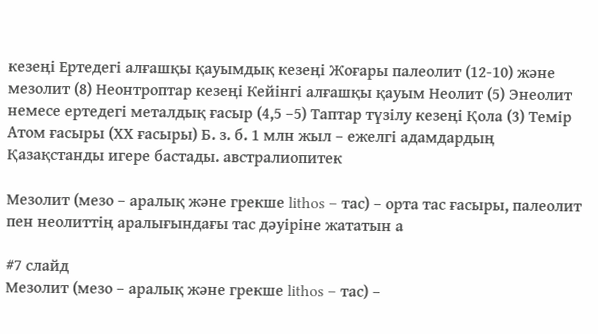кезеңі Ертедегі алғашқы қауымдық кезеңі Жоғары палеолит (12-10) және мезолит (8) Неонтроптар кезеңі Кейінгі алғашқы қауым Неолит (5) Энеолит немесе ертедегі металдық ғасыр (4,5 –5) Таптар түзілу кезеңі Қола (3) Темір Атом ғасыры (ХХ ғасыры) Б. з. б. 1 млн жыл – ежелгі адамдардың Қазақстанды игере бастады. австралиопитек

Мезолит (мезо – аралық және грекше lithos – тас) – орта тас ғасыры, палеолит пен неолиттің аралығындағы тас дәуіріне жататын а

#7 слайд
Мезолит (мезо – аралық және грекше lithos – тас) –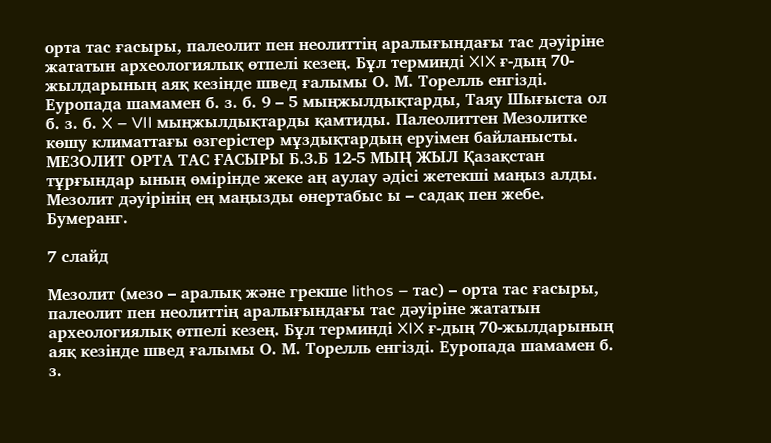орта тас ғасыры, палеолит пен неолиттің аралығындағы тас дәуіріне жататын археологиялық өтпелі кезең. Бұл терминді XIX ғ-дың 70-жылдарының аяқ кезінде швед ғалымы О. М. Торелль енгізді. Еуропада шамамен б. з. б. 9 – 5 мыңжылдықтарды, Таяу Шығыста ол б. з. б. X – VII мыңжылдықтарды қамтиды. Палеолиттен Мезолитке көшу климаттағы өзгерістер мұздықтардың еруімен байланысты. МЕЗОЛИТ ОРТА ТАС ҒАСЫРЫ Б.З.Б 12-5 МЫҢ ЖЫЛ Қазақстан тұрғындар ының өмірінде жеке аң аулау әдісі жетекші маңыз алды. Мезолит дәуірінің ең маңызды өнертабыс ы – садақ пен жебе. Бумеранг.

7 слайд

Мезолит (мезо – аралық және грекше lithos – тас) – орта тас ғасыры, палеолит пен неолиттің аралығындағы тас дәуіріне жататын археологиялық өтпелі кезең. Бұл терминді XIX ғ-дың 70-жылдарының аяқ кезінде швед ғалымы О. М. Торелль енгізді. Еуропада шамамен б. з.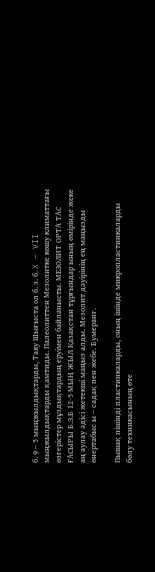б. 9 – 5 мыңжылдықтарды, Таяу Шығыста ол б. з. б. X – VII мыңжылдықтарды қамтиды. Палеолиттен Мезолитке көшу климаттағы өзгерістер мұздықтардың еруімен байланысты. МЕЗОЛИТ ОРТА ТАС ҒАСЫРЫ Б.З.Б 12-5 МЫҢ ЖЫЛ Қазақстан тұрғындар ының өмірінде жеке аң аулау әдісі жетекші маңыз алды. Мезолит дәуірінің ең маңызды өнертабыс ы – садақ пен жебе. Бумеранг.

Пышақ пішінді пластинкаларды, оның ішінде микропластинкаларды бөлу техникасының өте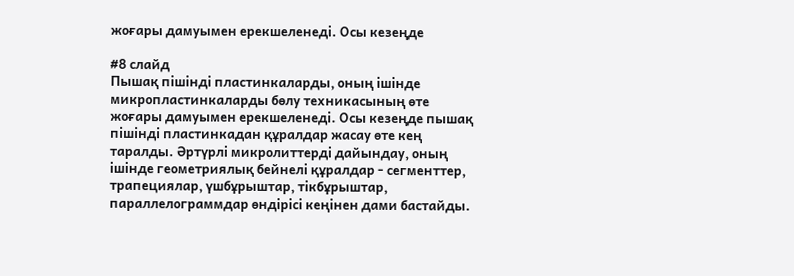жоғары дамуымен ерекшеленеді. Осы кезеңде

#8 слайд
Пышақ пішінді пластинкаларды, оның ішінде микропластинкаларды бөлу техникасының өте жоғары дамуымен ерекшеленеді. Осы кезеңде пышақ пішінді пластинкадан құралдар жасау өте кең таралды. Әртүрлі микролиттерді дайындау, оның ішінде геометриялық бейнелі құралдар - сегменттер, трапециялар, үшбұрыштар, тікбұрыштар, параллелограммдар өндірісі кеңінен дами бастайды.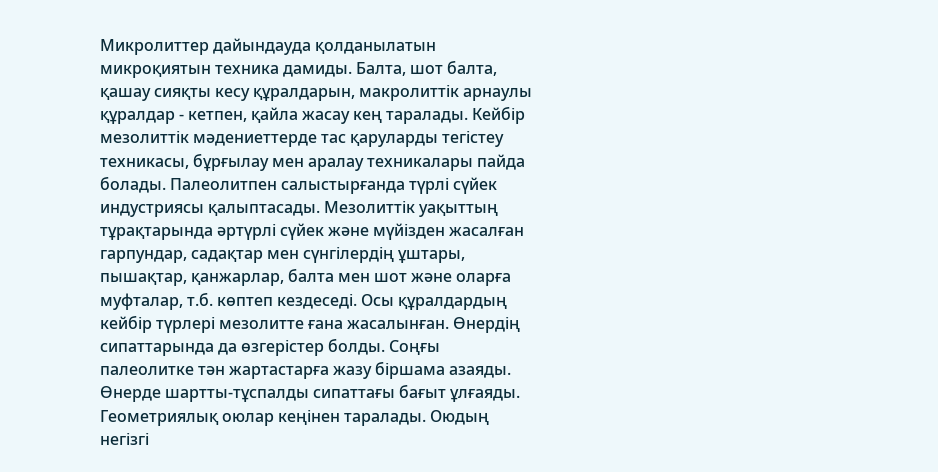Микролиттер дайындауда қолданылатын микроқиятын техника дамиды. Балта, шот балта, қашау сияқты кесу құралдарын, макролиттік арнаулы құралдар - кетпен, қайла жасау кең таралады. Кейбір мезолиттік мәдениеттерде тас қаруларды тегістеу техникасы, бұрғылау мен аралау техникалары пайда болады. Палеолитпен салыстырғанда түрлі сүйек индустриясы қалыптасады. Мезолиттік уақыттың тұрақтарында әртүрлі сүйек және мүйізден жасалған гарпундар, садақтар мен сүнгілердің ұштары, пышақтар, қанжарлар, балта мен шот және оларға муфталар, т.б. көптеп кездеседі. Осы құралдардың кейбір түрлері мезолитте ғана жасалынған. Өнердің сипаттарында да өзгерістер болды. Соңғы палеолитке тән жартастарға жазу біршама азаяды. Өнерде шартты-тұспалды сипаттағы бағыт ұлғаяды. Геометриялық оюлар кеңінен таралады. Оюдың негізгі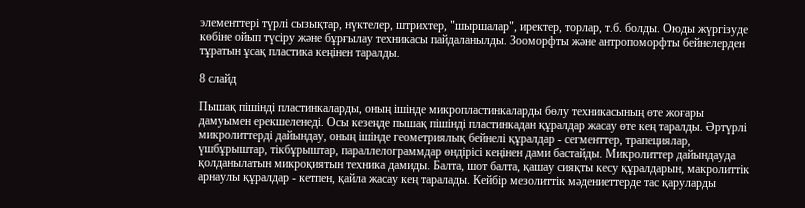элементтері түрлі сызықтар, нүктелер, штрихтер, "шыршалар", иректер, торлар, т.б. болды. Оюды жүргізуде көбіне ойып түсіру және бұрғылау техникасы пайдаланылды. Зооморфты және антропоморфты бейнелерден тұратын ұсақ пластика кеңінен таралды.

8 слайд

Пышақ пішінді пластинкаларды, оның ішінде микропластинкаларды бөлу техникасының өте жоғары дамуымен ерекшеленеді. Осы кезеңде пышақ пішінді пластинкадан құралдар жасау өте кең таралды. Әртүрлі микролиттерді дайындау, оның ішінде геометриялық бейнелі құралдар - сегменттер, трапециялар, үшбұрыштар, тікбұрыштар, параллелограммдар өндірісі кеңінен дами бастайды. Микролиттер дайындауда қолданылатын микроқиятын техника дамиды. Балта, шот балта, қашау сияқты кесу құралдарын, макролиттік арнаулы құралдар - кетпен, қайла жасау кең таралады. Кейбір мезолиттік мәдениеттерде тас қаруларды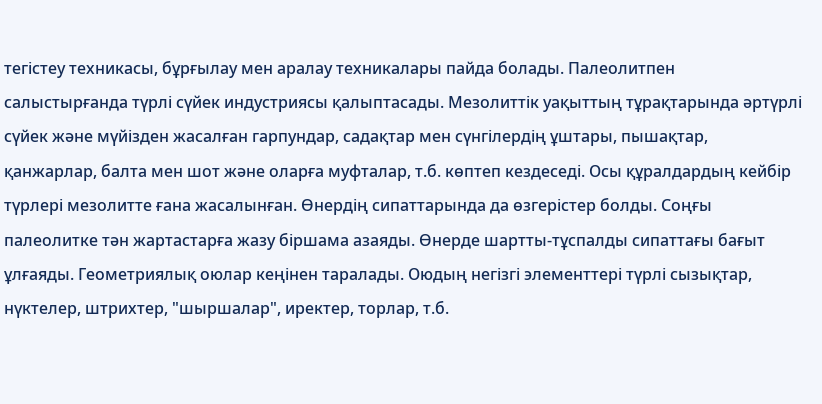тегістеу техникасы, бұрғылау мен аралау техникалары пайда болады. Палеолитпен салыстырғанда түрлі сүйек индустриясы қалыптасады. Мезолиттік уақыттың тұрақтарында әртүрлі сүйек және мүйізден жасалған гарпундар, садақтар мен сүнгілердің ұштары, пышақтар, қанжарлар, балта мен шот және оларға муфталар, т.б. көптеп кездеседі. Осы құралдардың кейбір түрлері мезолитте ғана жасалынған. Өнердің сипаттарында да өзгерістер болды. Соңғы палеолитке тән жартастарға жазу біршама азаяды. Өнерде шартты-тұспалды сипаттағы бағыт ұлғаяды. Геометриялық оюлар кеңінен таралады. Оюдың негізгі элементтері түрлі сызықтар, нүктелер, штрихтер, "шыршалар", иректер, торлар, т.б.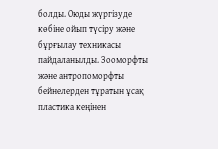болды. Оюды жүргізуде көбіне ойып түсіру және бұрғылау техникасы пайдаланылды. Зооморфты және антропоморфты бейнелерден тұратын ұсақ пластика кеңінен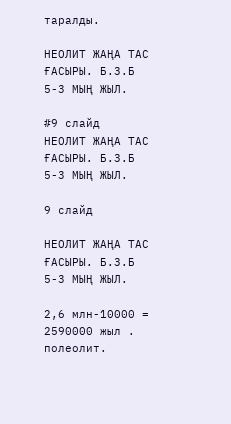таралды.

НЕОЛИТ ЖАҢА ТАС ҒАСЫРЫ. Б.З.Б 5-3 МЫҢ ЖЫЛ.

#9 слайд
НЕОЛИТ ЖАҢА ТАС ҒАСЫРЫ. Б.З.Б 5-3 МЫҢ ЖЫЛ.

9 слайд

НЕОЛИТ ЖАҢА ТАС ҒАСЫРЫ. Б.З.Б 5-3 МЫҢ ЖЫЛ.

2,6 млн-10000 = 2590000 жыл . полеолит.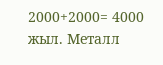2000+2000= 4000 жыл. Металл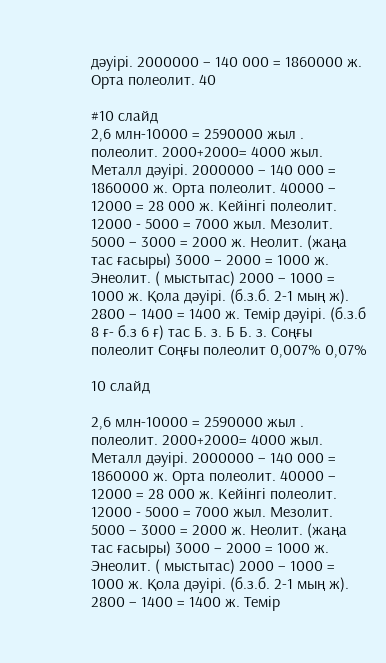дәуірі. 2000000 – 140 000 = 1860000 ж. Орта полеолит. 40

#10 слайд
2,6 млн-10000 = 2590000 жыл . полеолит. 2000+2000= 4000 жыл. Металл дәуірі. 2000000 – 140 000 = 1860000 ж. Орта полеолит. 40000 – 12000 = 28 000 ж. Кейінгі полеолит. 12000 - 5000 = 7000 жыл. Мезолит. 5000 – 3000 = 2000 ж. Неолит. (жаңа тас ғасыры) 3000 – 2000 = 1000 ж. Энеолит. ( мыстытас) 2000 – 1000 = 1000 ж. Қола дәуірі. (б.з.б. 2-1 мың ж). 2800 – 1400 = 1400 ж. Темір дәуірі. (б.з.б 8 ғ- б.з 6 ғ) тас Б. з. Б Б. з. Соңғы полеолит Соңғы полеолит 0,007% 0,07%

10 слайд

2,6 млн-10000 = 2590000 жыл . полеолит. 2000+2000= 4000 жыл. Металл дәуірі. 2000000 – 140 000 = 1860000 ж. Орта полеолит. 40000 – 12000 = 28 000 ж. Кейінгі полеолит. 12000 - 5000 = 7000 жыл. Мезолит. 5000 – 3000 = 2000 ж. Неолит. (жаңа тас ғасыры) 3000 – 2000 = 1000 ж. Энеолит. ( мыстытас) 2000 – 1000 = 1000 ж. Қола дәуірі. (б.з.б. 2-1 мың ж). 2800 – 1400 = 1400 ж. Темір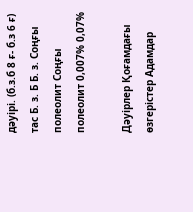дәуірі. (б.з.б 8 ғ- б.з 6 ғ) тас Б. з. Б Б. з. Соңғы полеолит Соңғы полеолит 0,007% 0,07%

Дәуірлер Қоғамдағы өзгерістер Адамдар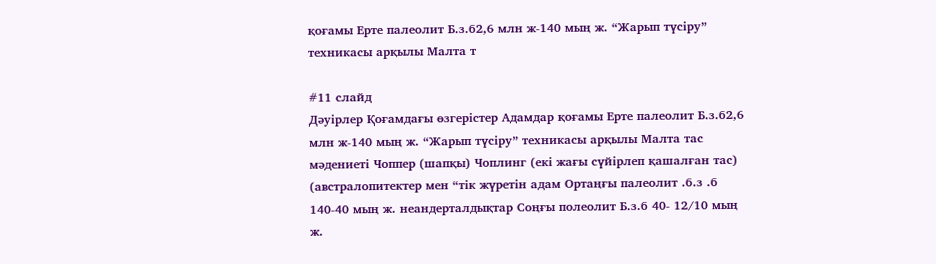қоғамы Ерте палеолит Б.з.б2,6 млн ж-140 мың ж. “Жарып түсіру” техникасы арқылы Малта т

#11 слайд
Дәуірлер Қоғамдағы өзгерістер Адамдар қоғамы Ерте палеолит Б.з.б2,6 млн ж-140 мың ж. “Жарып түсіру” техникасы арқылы Малта тас мәдениеті Чоппер (шапқы) Чоплинг (екі жағы сүйірлеп қашалған тас) (австралопитектер мен “тік жүретін адам Ортаңғы палеолит .б.з .б 140-40 мың ж. неандерталдықтар Соңғы полеолит Б.з.б 40- 12/10 мың ж.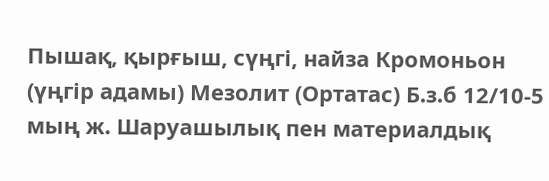Пышақ, қырғыш, сүңгі, найза Кромоньон (үңгір адамы) Мезолит (Ортатас) Б.з.б 12/10-5 мың ж. Шаруашылық пен материалдық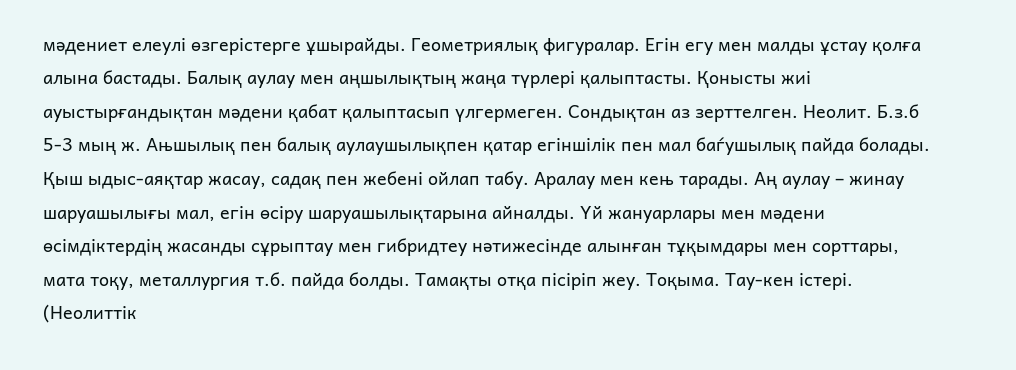мәдениет елеулі өзгерістерге ұшырайды. Геометриялық фигуралар. Егін егу мен малды ұстау қолға алына бастады. Балық аулау мен аңшылықтың жаңа түрлері қалыптасты. Қонысты жиі ауыстырғандықтан мәдени қабат қалыптасып үлгермеген. Сондықтан аз зерттелген. Неолит. Б.з.б 5-3 мың ж. Ањшылық пен балық аулаушылықпен қатар егіншілік пен мал баѓушылық пайда болады. Қыш ыдыс-аяқтар жасау, садақ пен жебені ойлап табу. Аралау мен кењ тарады. Аң аулау – жинау шаруашылығы мал, егін өсіру шаруашылықтарына айналды. Үй жануарлары мен мәдени өсімдіктердің жасанды сұрыптау мен гибридтеу нәтижесінде алынған тұқымдары мен сорттары, мата тоқу, металлургия т.б. пайда болды. Тамақты отқа пісіріп жеу. Тоқыма. Тау-кен істері. (Неолиттік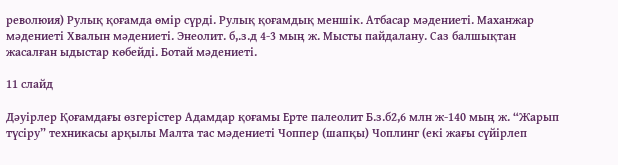революия) Рулық қоғамда өмір сүрді. Рулық қоғамдық меншік. Атбасар мәдениеті. Маханжар мәдениеті Хвалын мәдениеті. Энеолит. б,.з.д 4-3 мың ж. Мысты пайдалану. Саз балшықтан жасалған ыдыстар көбейді. Ботай мәдениеті.

11 слайд

Дәуірлер Қоғамдағы өзгерістер Адамдар қоғамы Ерте палеолит Б.з.б2,6 млн ж-140 мың ж. “Жарып түсіру” техникасы арқылы Малта тас мәдениеті Чоппер (шапқы) Чоплинг (екі жағы сүйірлеп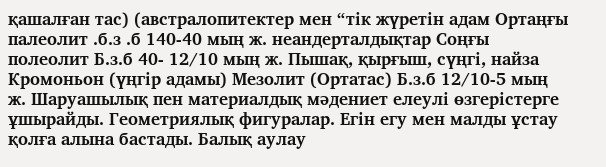қашалған тас) (австралопитектер мен “тік жүретін адам Ортаңғы палеолит .б.з .б 140-40 мың ж. неандерталдықтар Соңғы полеолит Б.з.б 40- 12/10 мың ж. Пышақ, қырғыш, сүңгі, найза Кромоньон (үңгір адамы) Мезолит (Ортатас) Б.з.б 12/10-5 мың ж. Шаруашылық пен материалдық мәдениет елеулі өзгерістерге ұшырайды. Геометриялық фигуралар. Егін егу мен малды ұстау қолға алына бастады. Балық аулау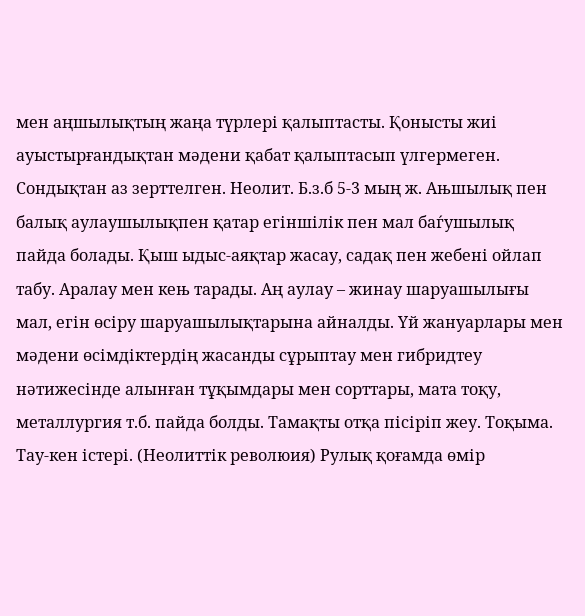мен аңшылықтың жаңа түрлері қалыптасты. Қонысты жиі ауыстырғандықтан мәдени қабат қалыптасып үлгермеген. Сондықтан аз зерттелген. Неолит. Б.з.б 5-3 мың ж. Ањшылық пен балық аулаушылықпен қатар егіншілік пен мал баѓушылық пайда болады. Қыш ыдыс-аяқтар жасау, садақ пен жебені ойлап табу. Аралау мен кењ тарады. Аң аулау – жинау шаруашылығы мал, егін өсіру шаруашылықтарына айналды. Үй жануарлары мен мәдени өсімдіктердің жасанды сұрыптау мен гибридтеу нәтижесінде алынған тұқымдары мен сорттары, мата тоқу, металлургия т.б. пайда болды. Тамақты отқа пісіріп жеу. Тоқыма. Тау-кен істері. (Неолиттік революия) Рулық қоғамда өмір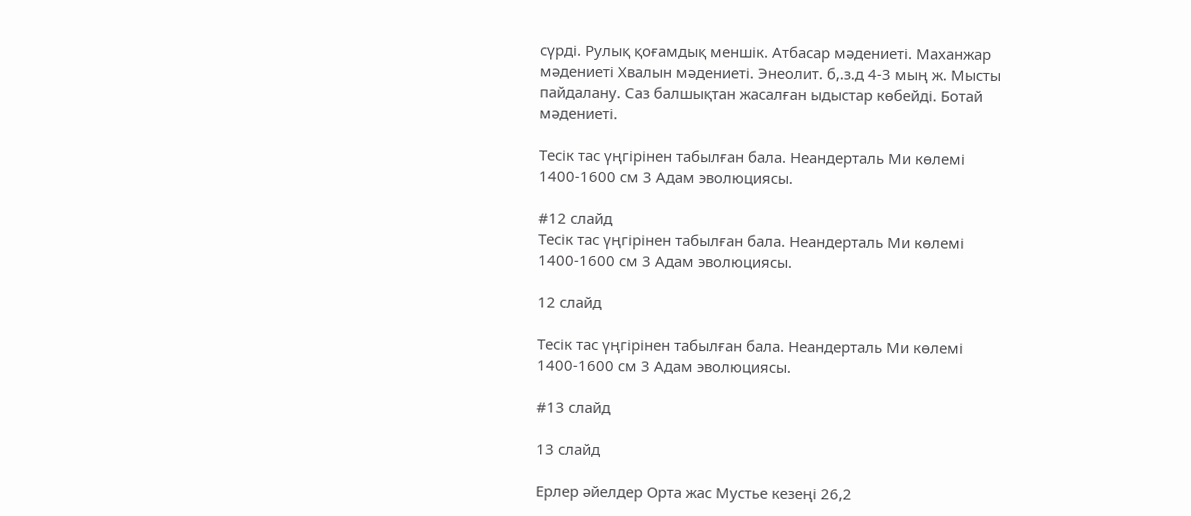сүрді. Рулық қоғамдық меншік. Атбасар мәдениеті. Маханжар мәдениеті Хвалын мәдениеті. Энеолит. б,.з.д 4-3 мың ж. Мысты пайдалану. Саз балшықтан жасалған ыдыстар көбейді. Ботай мәдениеті.

Тесік тас үңгірінен табылған бала. Неандерталь Ми көлемі 1400-1600 см 3 Адам эволюциясы.

#12 слайд
Тесік тас үңгірінен табылған бала. Неандерталь Ми көлемі 1400-1600 см 3 Адам эволюциясы.

12 слайд

Тесік тас үңгірінен табылған бала. Неандерталь Ми көлемі 1400-1600 см 3 Адам эволюциясы.

#13 слайд

13 слайд

Ерлер әйелдер Орта жас Мустье кезеңі 26,2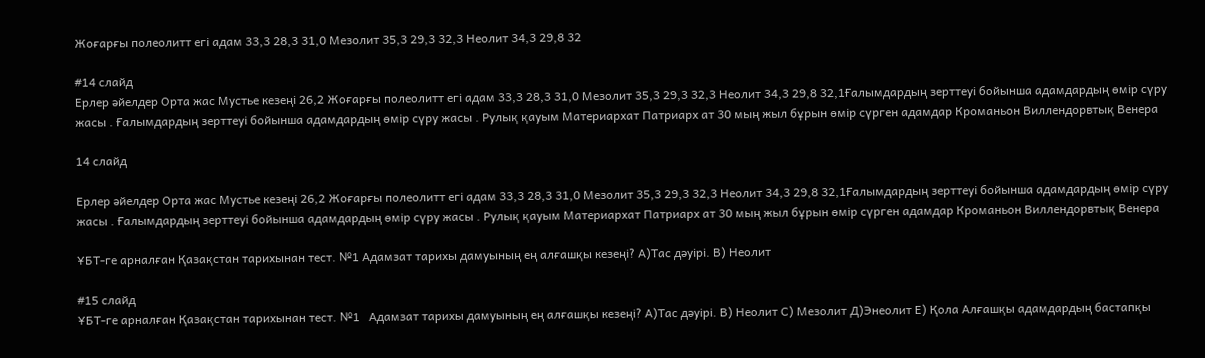Жоғарғы полеолитт егі адам 33,3 28,3 31,0 Мезолит 35,3 29,3 32,3 Неолит 34,3 29,8 32

#14 слайд
Ерлер әйелдер Орта жас Мустье кезеңі 26,2 Жоғарғы полеолитт егі адам 33,3 28,3 31,0 Мезолит 35,3 29,3 32,3 Неолит 34,3 29,8 32,1Ғалымдардың зерттеуі бойынша адамдардың өмір сүру жасы . Ғалымдардың зерттеуі бойынша адамдардың өмір сүру жасы . Рулық қауым Материархат Патриарх ат 30 мың жыл бұрын өмір сүрген адамдар Кроманьон Виллендорвтық Венера

14 слайд

Ерлер әйелдер Орта жас Мустье кезеңі 26,2 Жоғарғы полеолитт егі адам 33,3 28,3 31,0 Мезолит 35,3 29,3 32,3 Неолит 34,3 29,8 32,1Ғалымдардың зерттеуі бойынша адамдардың өмір сүру жасы . Ғалымдардың зерттеуі бойынша адамдардың өмір сүру жасы . Рулық қауым Материархат Патриарх ат 30 мың жыл бұрын өмір сүрген адамдар Кроманьон Виллендорвтық Венера

ҰБТ-ге арналған Қазақстан тарихынан тест. №1 Адамзат тарихы дамуының ең алғашқы кезеңі? А)Тас дәуірі. В) Неолит

#15 слайд
ҰБТ-ге арналған Қазақстан тарихынан тест. №1   Адамзат тарихы дамуының ең алғашқы кезеңі? А)Тас дәуірі. В) Неолит С) Мезолит Д)Энеолит Е) Қола Алғашқы адамдардың бастапқы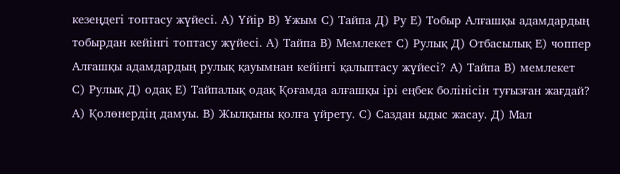кезеңдегі топтасу жүйесі. А) Үйір В) Ұжым С) Тайпа Д) Ру Е) Тобыр Алғашқы адамдардың тобырдан кейінгі топтасу жүйесі. А) Тайпа В) Мемлекет С) Рулық Д) Отбасылық Е) чоппер Алғашқы адамдардың рулық қауымнан кейінгі қалыптасу жүйесі? А) Тайпа В) мемлекет С) Рулық Д) одақ Е) Тайпалық одақ Қоғамда алғашқы ірі еңбек болінісін туғызған жағдай? А) Қолөнердің дамуы. В) Жылқыны қолға үйрету. С) Саздан ыдыс жасау. Д) Мал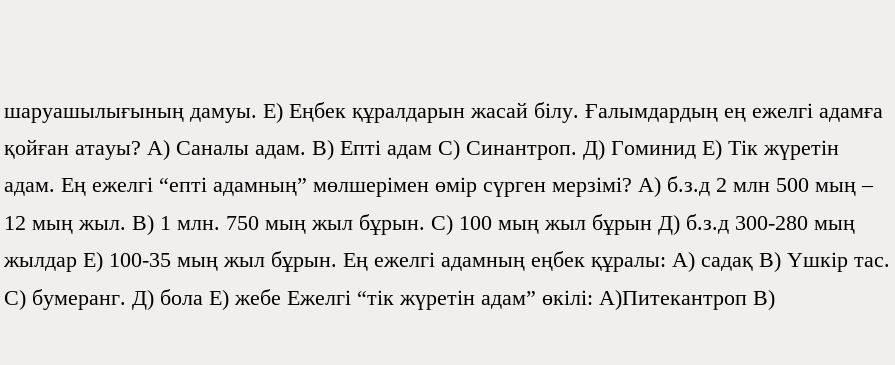шаруашылығының дамуы. Е) Еңбек құралдарын жасай білу. Ғалымдардың ең ежелгі адамға қойған атауы? А) Саналы адам. В) Епті адам С) Синантроп. Д) Гоминид Е) Тік жүретін адам. Ең ежелгі “епті адамның” мөлшерімен өмір сүрген мерзімі? А) б.з.д 2 млн 500 мың – 12 мың жыл. В) 1 млн. 750 мың жыл бұрын. С) 100 мың жыл бұрын Д) б.з.д 300-280 мың жылдар Е) 100-35 мың жыл бұрын. Ең ежелгі адамның еңбек құралы: А) садақ В) Үшкір тас. С) бумеранг. Д) бола Е) жебе Ежелгі “тік жүретін адам” өкілі: А)Питекантроп В)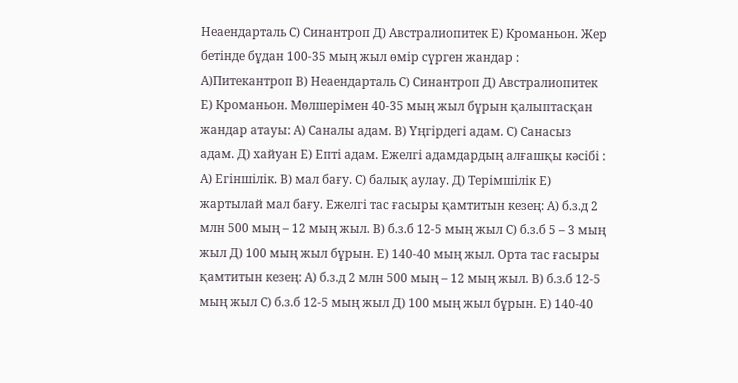Неаендарталь С) Синантроп Д) Австралиопитек Е) Кроманьон. Жер бетінде бұдан 100-35 мың жыл өмір сүрген жандар : А)Питекантроп В) Неаендарталь С) Синантроп Д) Австралиопитек Е) Кроманьон. Мөлшерімен 40-35 мың жыл бұрын қалыптасқан жандар атауы: А) Саналы адам. В) Үңгірдегі адам. С) Санасыз адам. Д) хайуан Е) Епті адам. Ежелгі адамдардың алғашқы кәсібі : А) Егіншілік. В) мал бағу. С) балық аулау. Д) Терімшілік Е) жартылай мал бағу. Ежелгі тас ғасыры қамтитын кезең: А) б.з.д 2 млн 500 мың – 12 мың жыл. В) б.з.б 12-5 мың жыл С) б.з.б 5 – 3 мың жыл Д) 100 мың жыл бұрын. Е) 140-40 мың жыл. Орта тас ғасыры қамтитын кезең: А) б.з.д 2 млн 500 мың – 12 мың жыл. В) б.з.б 12-5 мың жыл С) б.з.б 12-5 мың жыл Д) 100 мың жыл бұрын. Е) 140-40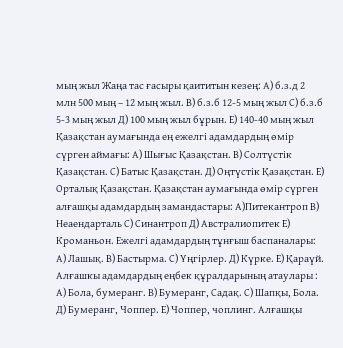мың жыл Жаңа тас ғасыры қаититын кезең: А) б.з.д 2 млн 500 мың – 12 мың жыл. В) б.з.б 12-5 мың жыл С) б.з.б 5-3 мың жыл Д) 100 мың жыл бұрын. Е) 140-40 мың жыл Қазақстан аумағында ең ежелгі адамдардың өмір сүрген аймағы: А) Шығыс Қазақстан. В) Солтүстік Қазақстан. С) Батыс Қазақстан. Д) Оңтүстік Қазақстан. Е) Орталық Қазақстан. Қазақстан аумағында өмір сүрген алғашқы адамдардың замандастары: А)Питекантроп В) Неаендарталь С) Синантроп Д) Австралиопитек Е) Кроманьон. Ежелгі адамдардың тұнғыш баспаналары: А) Лашық. В) Бастырма. С) Үңгірлер. Д) Күрке. Е) Қараүй. Алғашкы адамдардың еңбек құралдарының атаулары : А) Бола, бумеранг. В) Бумеранг, Садақ. С) Шапқы, Бола. Д) Бумеранг, Чоппер. Е) Чоппер, чоплинг. Алғашқы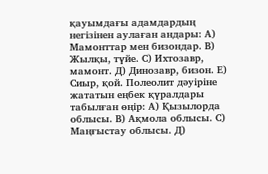қауымдағы адамдардың негізінен аулаған андары: А) Мамонттар мен бизондар. В) Жылқы, түйе. С) Ихтозавр, мамонт. Д) Динозавр, бизон. Е) Сиыр, қой. Полеолит дәуіріне жататын еңбек қүралдары табылған өңір: А) Қызылорда облысы. В) Ақмола облысы. С) Маңғыстау облысы. Д)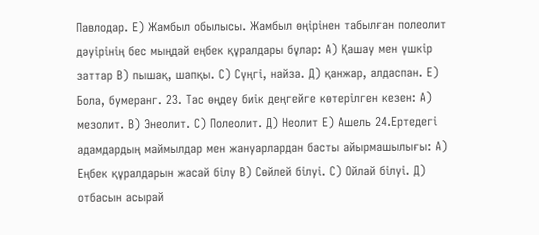Павлодар. Е) Жамбыл обылысы. Жамбыл өңірінен табылған полеолит дәуірінің бес мыңдай еңбек құралдары бұлар: А) Қашау мен үшкір заттар В) пышақ, шапқы. С) Сүңгі, найза. Д) қанжар, алдаспан. Е) Бола, бумеранг. 23. Тас өңдеу биік деңгейге көтерілген кезен: А) мезолит. В) Энеолит. С) Полеолит. Д) Неолит Е) Ашель 24.Ертедегі адамдардың маймылдар мен жануарлардан басты айырмашылығы: А) Еңбек құралдарын жасай білу В) Сөйлей білуі. С) Ойлай білуі. Д) отбасын асырай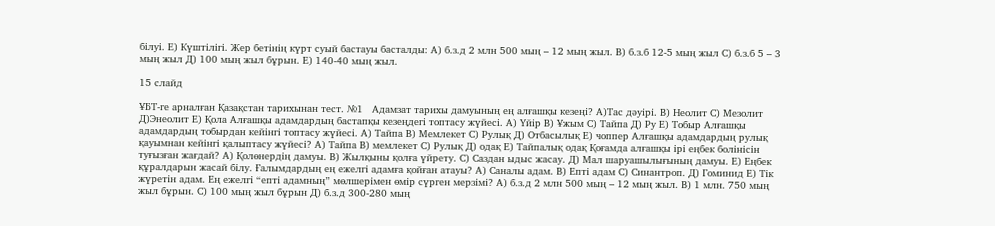білуі. Е) Күштілігі. Жер бетінің күрт суый бастауы басталды: А) б.з.д 2 млн 500 мың – 12 мың жыл. В) б.з.б 12-5 мың жыл С) б.з.б 5 – 3 мың жыл Д) 100 мың жыл бұрын. Е) 140-40 мың жыл.

15 слайд

ҰБТ-ге арналған Қазақстан тарихынан тест. №1   Адамзат тарихы дамуының ең алғашқы кезеңі? А)Тас дәуірі. В) Неолит С) Мезолит Д)Энеолит Е) Қола Алғашқы адамдардың бастапқы кезеңдегі топтасу жүйесі. А) Үйір В) Ұжым С) Тайпа Д) Ру Е) Тобыр Алғашқы адамдардың тобырдан кейінгі топтасу жүйесі. А) Тайпа В) Мемлекет С) Рулық Д) Отбасылық Е) чоппер Алғашқы адамдардың рулық қауымнан кейінгі қалыптасу жүйесі? А) Тайпа В) мемлекет С) Рулық Д) одақ Е) Тайпалық одақ Қоғамда алғашқы ірі еңбек болінісін туғызған жағдай? А) Қолөнердің дамуы. В) Жылқыны қолға үйрету. С) Саздан ыдыс жасау. Д) Мал шаруашылығының дамуы. Е) Еңбек құралдарын жасай білу. Ғалымдардың ең ежелгі адамға қойған атауы? А) Саналы адам. В) Епті адам С) Синантроп. Д) Гоминид Е) Тік жүретін адам. Ең ежелгі “епті адамның” мөлшерімен өмір сүрген мерзімі? А) б.з.д 2 млн 500 мың – 12 мың жыл. В) 1 млн. 750 мың жыл бұрын. С) 100 мың жыл бұрын Д) б.з.д 300-280 мың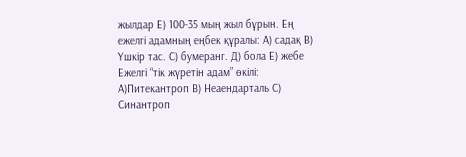жылдар Е) 100-35 мың жыл бұрын. Ең ежелгі адамның еңбек құралы: А) садақ В) Үшкір тас. С) бумеранг. Д) бола Е) жебе Ежелгі “тік жүретін адам” өкілі: А)Питекантроп В) Неаендарталь С) Синантроп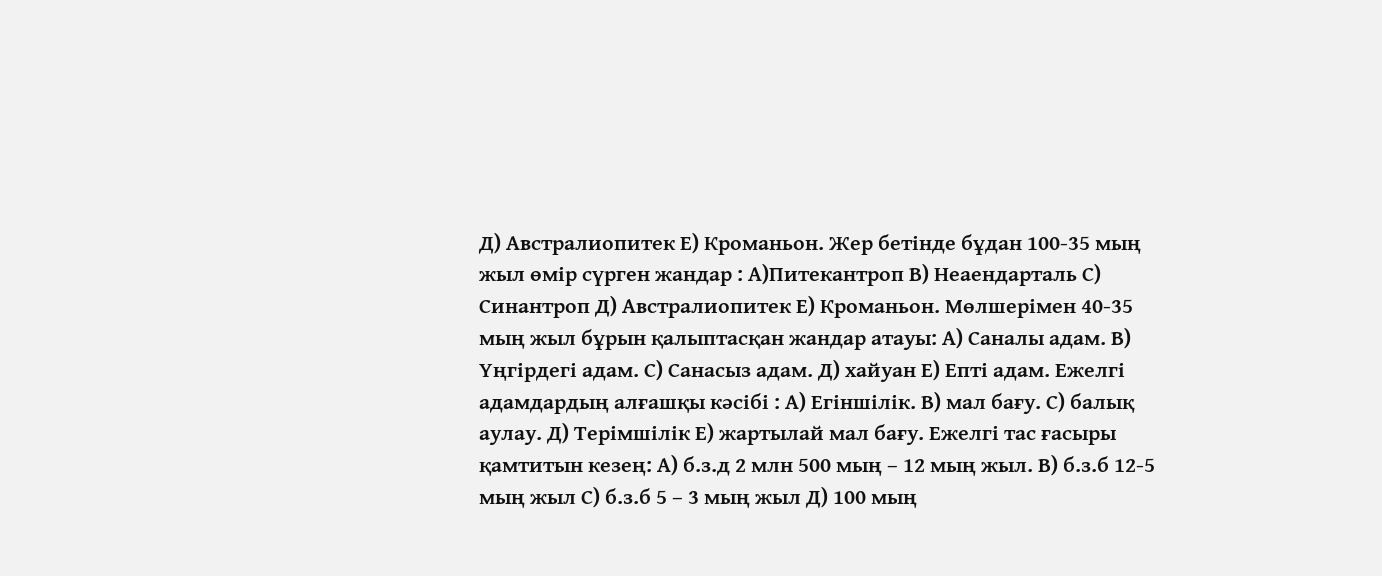Д) Австралиопитек Е) Кроманьон. Жер бетінде бұдан 100-35 мың жыл өмір сүрген жандар : А)Питекантроп В) Неаендарталь С) Синантроп Д) Австралиопитек Е) Кроманьон. Мөлшерімен 40-35 мың жыл бұрын қалыптасқан жандар атауы: А) Саналы адам. В) Үңгірдегі адам. С) Санасыз адам. Д) хайуан Е) Епті адам. Ежелгі адамдардың алғашқы кәсібі : А) Егіншілік. В) мал бағу. С) балық аулау. Д) Терімшілік Е) жартылай мал бағу. Ежелгі тас ғасыры қамтитын кезең: А) б.з.д 2 млн 500 мың – 12 мың жыл. В) б.з.б 12-5 мың жыл С) б.з.б 5 – 3 мың жыл Д) 100 мың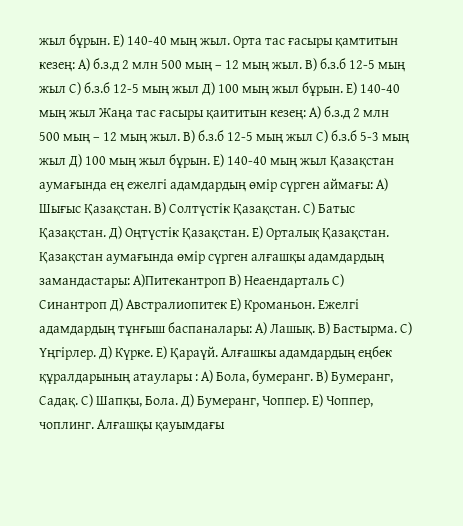жыл бұрын. Е) 140-40 мың жыл. Орта тас ғасыры қамтитын кезең: А) б.з.д 2 млн 500 мың – 12 мың жыл. В) б.з.б 12-5 мың жыл С) б.з.б 12-5 мың жыл Д) 100 мың жыл бұрын. Е) 140-40 мың жыл Жаңа тас ғасыры қаититын кезең: А) б.з.д 2 млн 500 мың – 12 мың жыл. В) б.з.б 12-5 мың жыл С) б.з.б 5-3 мың жыл Д) 100 мың жыл бұрын. Е) 140-40 мың жыл Қазақстан аумағында ең ежелгі адамдардың өмір сүрген аймағы: А) Шығыс Қазақстан. В) Солтүстік Қазақстан. С) Батыс Қазақстан. Д) Оңтүстік Қазақстан. Е) Орталық Қазақстан. Қазақстан аумағында өмір сүрген алғашқы адамдардың замандастары: А)Питекантроп В) Неаендарталь С) Синантроп Д) Австралиопитек Е) Кроманьон. Ежелгі адамдардың тұнғыш баспаналары: А) Лашық. В) Бастырма. С) Үңгірлер. Д) Күрке. Е) Қараүй. Алғашкы адамдардың еңбек құралдарының атаулары : А) Бола, бумеранг. В) Бумеранг, Садақ. С) Шапқы, Бола. Д) Бумеранг, Чоппер. Е) Чоппер, чоплинг. Алғашқы қауымдағы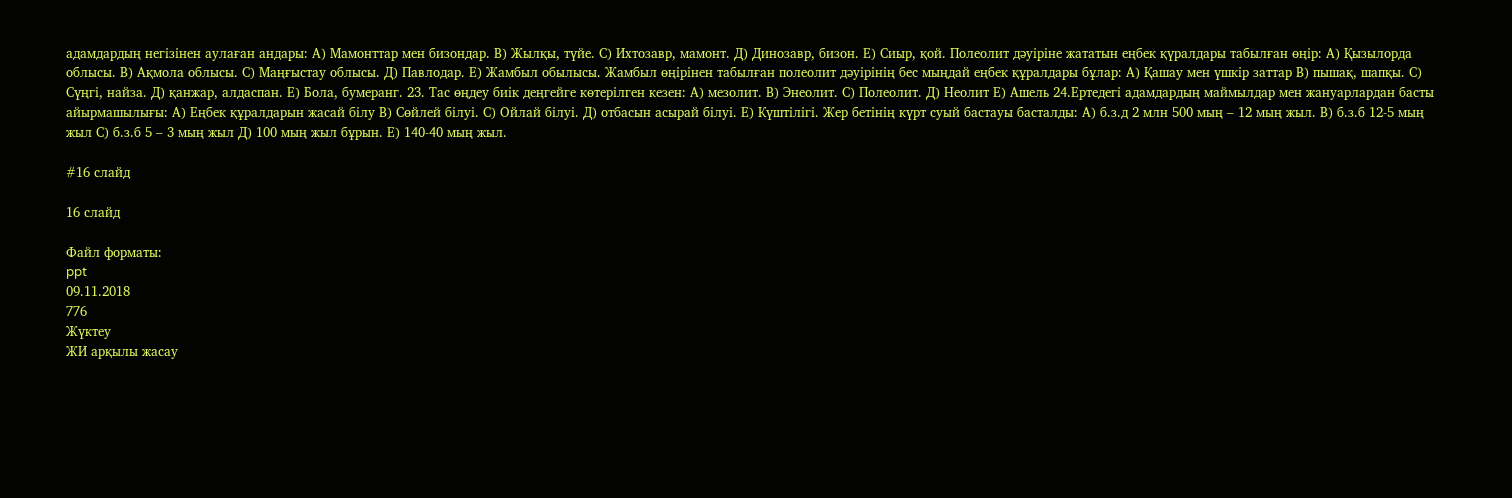адамдардың негізінен аулаған андары: А) Мамонттар мен бизондар. В) Жылқы, түйе. С) Ихтозавр, мамонт. Д) Динозавр, бизон. Е) Сиыр, қой. Полеолит дәуіріне жататын еңбек қүралдары табылған өңір: А) Қызылорда облысы. В) Ақмола облысы. С) Маңғыстау облысы. Д) Павлодар. Е) Жамбыл обылысы. Жамбыл өңірінен табылған полеолит дәуірінің бес мыңдай еңбек құралдары бұлар: А) Қашау мен үшкір заттар В) пышақ, шапқы. С) Сүңгі, найза. Д) қанжар, алдаспан. Е) Бола, бумеранг. 23. Тас өңдеу биік деңгейге көтерілген кезен: А) мезолит. В) Энеолит. С) Полеолит. Д) Неолит Е) Ашель 24.Ертедегі адамдардың маймылдар мен жануарлардан басты айырмашылығы: А) Еңбек құралдарын жасай білу В) Сөйлей білуі. С) Ойлай білуі. Д) отбасын асырай білуі. Е) Күштілігі. Жер бетінің күрт суый бастауы басталды: А) б.з.д 2 млн 500 мың – 12 мың жыл. В) б.з.б 12-5 мың жыл С) б.з.б 5 – 3 мың жыл Д) 100 мың жыл бұрын. Е) 140-40 мың жыл.

#16 слайд

16 слайд

Файл форматы:
ppt
09.11.2018
776
Жүктеу
ЖИ арқылы жасау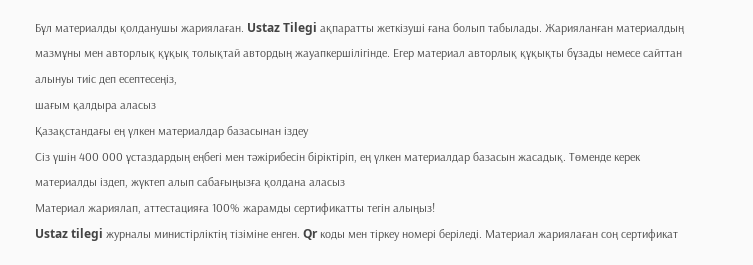Бұл материалды қолданушы жариялаған. Ustaz Tilegi ақпаратты жеткізуші ғана болып табылады. Жарияланған материалдың мазмұны мен авторлық құқық толықтай автордың жауапкершілігінде. Егер материал авторлық құқықты бұзады немесе сайттан алынуы тиіс деп есептесеңіз,
шағым қалдыра аласыз
Қазақстандағы ең үлкен материалдар базасынан іздеу
Сіз үшін 400 000 ұстаздардың еңбегі мен тәжірибесін біріктіріп, ең үлкен материалдар базасын жасадық. Төменде керек материалды іздеп, жүктеп алып сабағыңызға қолдана аласыз
Материал жариялап, аттестацияға 100% жарамды сертификатты тегін алыңыз!
Ustaz tilegi журналы министірліктің тізіміне енген. Qr коды мен тіркеу номері беріледі. Материал жариялаған соң сертификат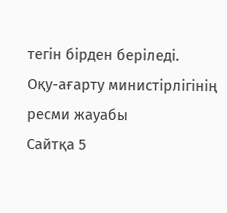тегін бірден беріледі.
Оқу-ағарту министірлігінің ресми жауабы
Сайтқа 5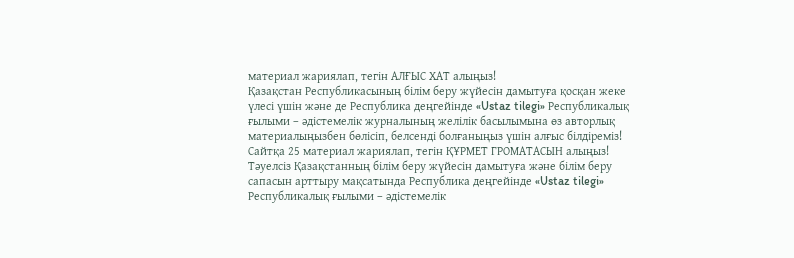материал жариялап, тегін АЛҒЫС ХАТ алыңыз!
Қазақстан Республикасының білім беру жүйесін дамытуға қосқан жеке үлесі үшін және де Республика деңгейінде «Ustaz tilegi» Республикалық ғылыми – әдістемелік журналының желілік басылымына өз авторлық материалыңызбен бөлісіп, белсенді болғаныңыз үшін алғыс білдіреміз!
Сайтқа 25 материал жариялап, тегін ҚҰРМЕТ ГРОМАТАСЫН алыңыз!
Тәуелсіз Қазақстанның білім беру жүйесін дамытуға және білім беру сапасын арттыру мақсатында Республика деңгейінде «Ustaz tilegi» Республикалық ғылыми – әдістемелік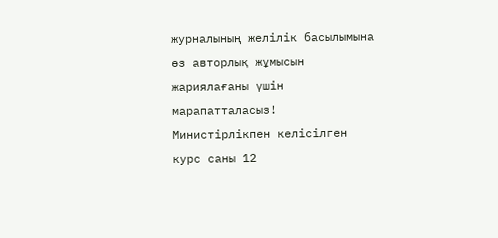журналының желілік басылымына өз авторлық жұмысын жариялағаны үшін марапатталасыз!
Министірлікпен келісілген курс саны 12